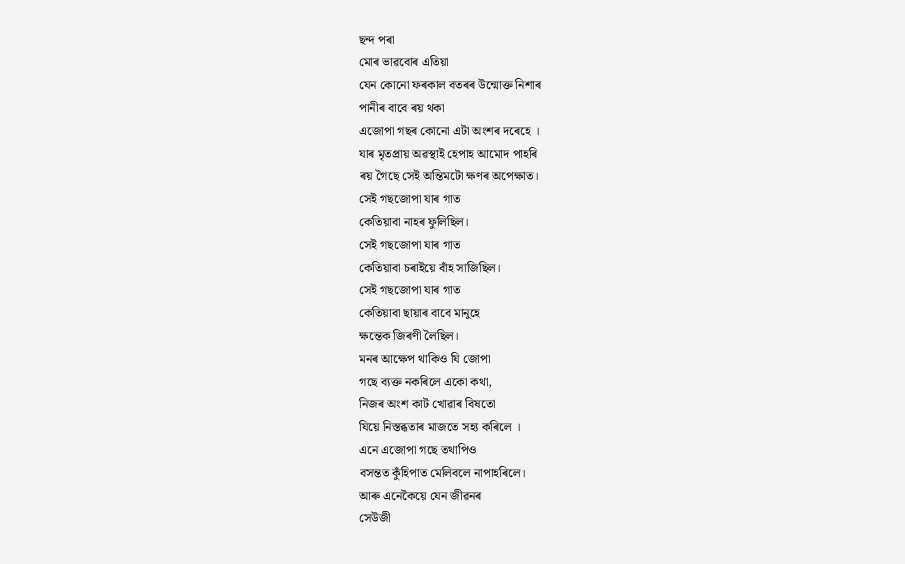ছন্দ পৰা
মোৰ ভাৱবোৰ এতিয়া
যেন কোনো ফৰকাল বতৰৰ উন্মোক্ত নিশাৰ
পানীৰ বাবে ৰয় থকা
এজোপা গছৰ কোনো এটা অংশৰ দৰেহে ।
যাৰ মৃতপ্ৰায় অৱস্থাই হেপাহ আমোদ পাহৰি
ৰয় গৈছে সেই অন্তিমটো ক্ষণৰ অপেক্ষাত।
সেই গছজোপা যাৰ গাত
কেতিয়াবা নাহৰ ফুলিছিল।
সেই গছজোপা যাৰ গাত
কেতিয়াবা চৰাইয়ে বাঁহ সাজিছিল।
সেই গছজোপা যাৰ গাত
কেতিয়াবা ছায়াৰ বাবে মানুহে
ক্ষন্তেক জিৰণী লৈছিল।
মনৰ আক্ষেপ থাকিও যি জোপা
গছে ব্যক্ত নকৰিলে একো কথা,
নিজৰ অংশ কাট খোৱাৰ বিষতো
যিয়ে নিস্তব্ধতাৰ মাজতে সহ্য কৰিলে ।
এনে এজোপা গছে তথাপিও
বসন্তত কুঁহিপাত মেলিবলে নাপাহৰিলে।
আৰু এনেকৈয়ে যেন জীৱনৰ
সেউজী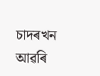চাদৰখন আৱৰি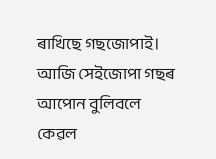ৰাখিছে গছজোপাই।
আজি সেইজোপা গছৰ আপোন বুলিবলে
কেৱল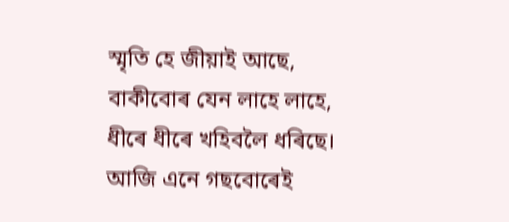স্মৃতি হে জীয়াই আছে,
বাকীবোৰ যেন লাহে লাহে,
ধীৰে ধীৰে খহিবলৈ ধৰিছে।
আজি এনে গছবোৰেই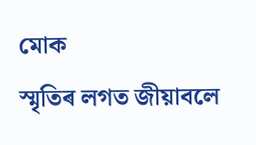মোক
স্মৃতিৰ লগত জীয়াবলে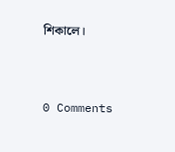শিকালে।


0 Comments